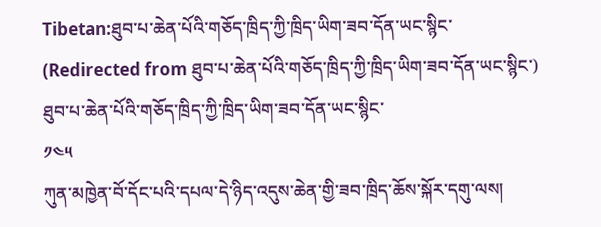Tibetan:ཐུབ་པ་ཆེན་པོའི་གཅོད་ཁྲིད་ཀྱི་ཁྲིད་ཡིག་ཟབ་དོན་ཡང་སྙིང་
(Redirected from ཐུབ་པ་ཆེན་པོའི་གཅོད་ཁྲིད་ཀྱི་ཁྲིད་ཡིག་ཟབ་དོན་ཡང་སྙིང་)
ཐུབ་པ་ཆེན་པོའི་གཅོད་ཁྲིད་ཀྱི་ཁྲིད་ཡིག་ཟབ་དོན་ཡང་སྙིང་
༡༤༥
ཀུན་མཁྱེན་བོ་དོང་པའི་དཔལ་དེ་ཉིད་འདུས་ཆེན་གྱི་ཟབ་ཁྲིད་ཆོས་སྐོར་དགུ་ལས།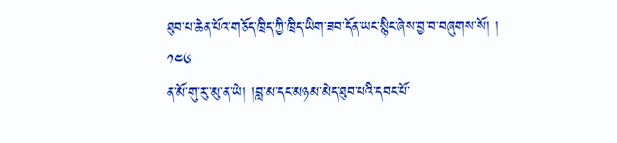ཐུབ་པ་ཆེན་པོའ་གཅོད་ཁྲིད་ཀྱི་ཁྲིད་ཡིག་ཟབ་དོན་ཡང་སྙིང་ཞེས་བྱ་བ་བཞུགས་སོ། །
༡༤༦
ན་མོ་གུ་རུ་་མུ་ན་ཡེ། །བླ་མ་དང་མཉམ་མེད་ཐུབ་པའི་དབང་པོ་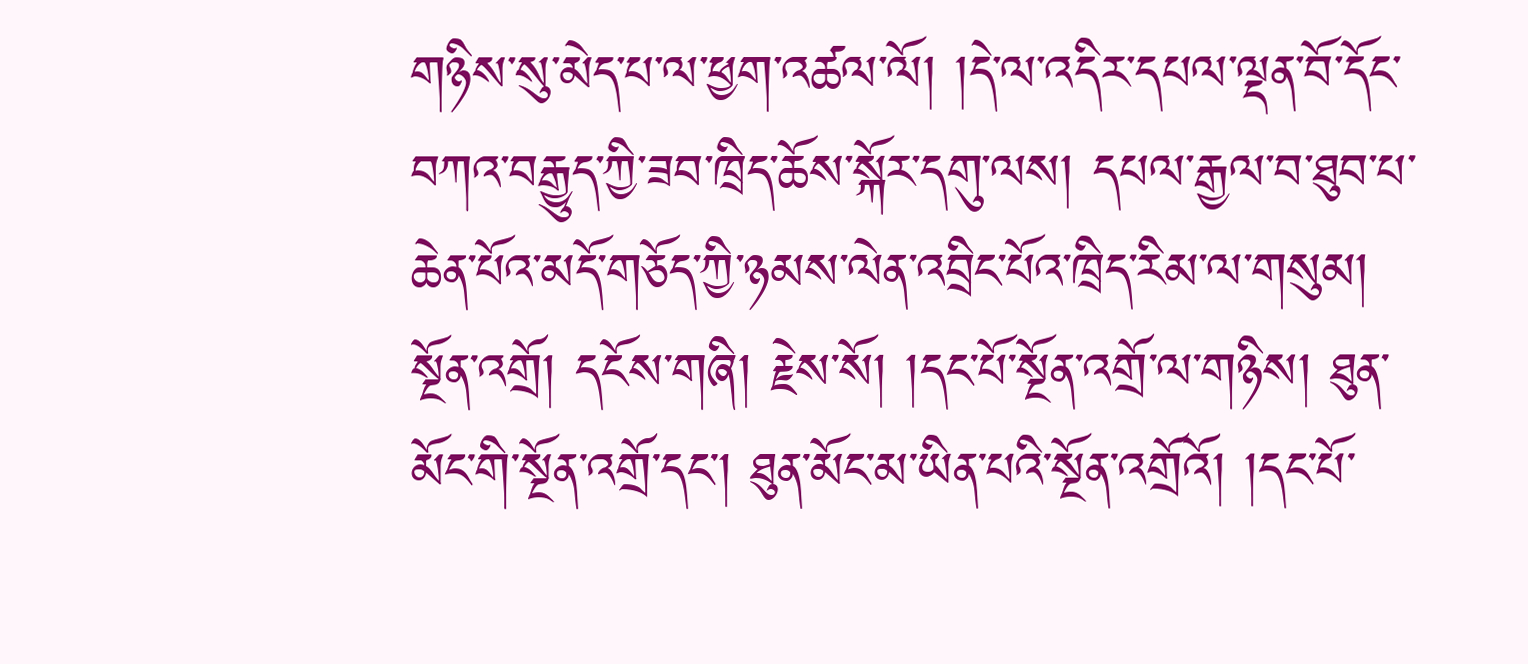གཉིས་སུ་མེད་པ་ལ་ཕྱག་འཚལ་ལོ། །དེ་ལ་འདིར་དཔལ་ལྡན་བོ་དོང་བཀའ་བརྒྱུད་ཀྱི་ཟབ་ཁྲིད་ཆོས་སྐོར་དགུ་ལས། དཔལ་རྒྱལ་བ་ཐུབ་པ་ཆེན་པོའ་མདོ་གཅོད་ཀྱི་ཉམས་ལེན་འབྲིང་པོའ་ཁྲིད་རིམ་ལ་གསུམ། སྔོན་འགྲོ། དངོས་གཞི། རྗེས་སོ། །དང་པོ་སྔོན་འགྲོ་ལ་གཉིས། ཐུན་མོང་གི་སྔོན་འགྲོ་དང་། ཐུན་མོང་མ་ཡིན་པའི་སྔོན་འགྲོའོ། །དང་པོ་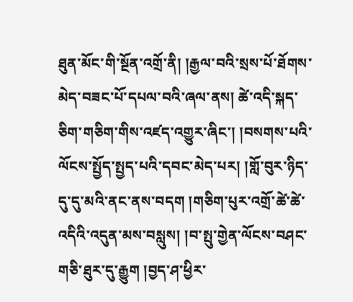ཐུན་མོང་གི་སྔོན་འགྲོ་ནི། །རྒྱལ་བའི་སྲས་པོ་ཐོགས་མེད་བཟང་པོ་དཔལ་བའི་ཞལ་ནས། ཚེ་འདི་སྐད་ཅིག་གཅིག་གིས་འཛད་འགྱུར་ཞིང་། །བསགས་པའི་ལོངས་སྤྱོད་སྤྱད་པའི་དབང་མེད་པར། །གློ་བུར་ཉིད་དུ་དུ་མའི་ནང་ནས་བདག །གཅིག་པུར་འགྲོ་ཚེ་ཚེ་འདིའི་འདུན་མས་བསླུས། །བ་སྤུ་གྱེན་ལོངས་བཤང་གཅི་ཐུར་དུ་རྒྱུག །བྱད་ཤ་ཕྱིར་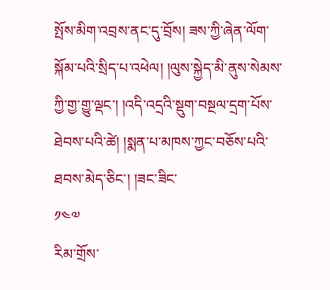སྤོས་མིག་འབྲས་ནང་དུ་བྲོས། ཟས་ཀྱི་ཞེན་ལོག་སྐོམ་པའི་སྲིད་པ་འཕེལ། །ལུས་སྐྱེད་མི་ནུས་སེམས་ཀྱི་གྱ་གྱུ་ལྡང་། །འདི་འདྲའི་སྡུག་བསྔལ་དྲག་པོས་ཐེབས་པའི་ཚེ། །སྨན་པ་མཁས་ཀྱང་བཅོས་པའི་ཐབས་མེད་ཅིང་། །ཟང་ཟིང་
༡༤༧
རིམ་གྲོས་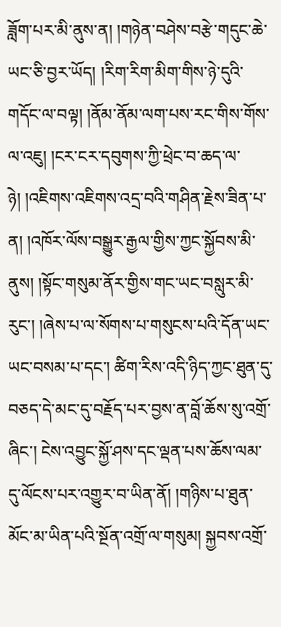ཟློག་པར་མི་ནུས་ན། །གཉེན་བཤེས་བརྩེ་གདུང་ཆེ་ཡང་ཅི་བྱར་ཡོད། །རིག་རིག་མིག་གིས་ཉེ་དུའི་གདོང་ལ་བལྟ། །ནོམ་ནོམ་ལག་པས་རང་གིས་གོས་ལ་འཇུ། །ངར་ངར་དབུགས་ཀྱི་ཕྲེང་བ་ཆད་ལ་ཉེ། །འཇིགས་འཇིགས་འདྲ་བའི་གཤིན་རྗེས་ཟིན་པ་ན། །འཁོར་ལོས་བསྒྱུར་རྒྱལ་གྱིས་ཀྱང་སྐྱོབས་མི་ནུས། །སྟོང་གསུམ་ནོར་གྱིས་གང་ཡང་བསླུར་མི་རུང་། །ཞེས་པ་ལ་སོགས་པ་གསུངས་པའི་དོན་ཡང་ཡང་བསམ་པ་དང་། ཚིག་རིས་འདི་ཉིད་ཀྱང་ཐུན་དུ་བཅད་དེ་མང་དུ་བརྗོད་པར་བྱས་ན་བློ་ཆོས་སུ་འགྲོ་ཞིང་། ངེས་འབྱུང་སྐྱོ་ཤས་དང་ལྡན་པས་ཆོས་ལམ་དུ་ལོངས་པར་འགྱུར་བ་ཡིན་ནོ། །གཉིས་པ་ཐུན་མོང་མ་ཡིན་པའི་སྔོན་འགྲོ་ལ་གསུམ། སྐྱབས་འགྲོ་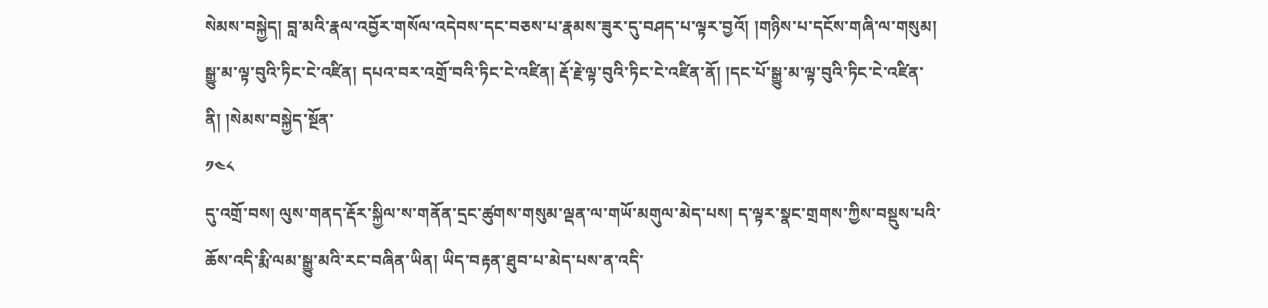སེམས་བསྐྱེད། བླ་མའི་རྣལ་འབྱོར་གསོལ་འདེབས་དང་བཅས་པ་རྣམས་ཟུར་དུ་བཤད་པ་ལྟར་བྱའོ། །གཉིས་པ་དངོས་གཞི་ལ་གསུམ། སྒྱུ་མ་ལྟ་བུའི་ཏིང་ངེ་འཛིན། དཔའ་བར་འགྲོ་བའི་ཏིང་ངེ་འཛིན། རྡོ་རྗེ་ལྟ་བུའི་ཏིང་ངེ་འཛིན་ནོ། །དང་པོ་སྒྱུ་མ་ལྟ་བུའི་ཏིང་ངེ་འཛིན་ནི། །སེམས་བསྐྱེད་སྔོན་
༡༤༨
དུ་འགྲོ་བས། ལུས་གནད་རྡོར་སྐྱིལ་ས་གནོན་དྲང་ཚུགས་གསུམ་ལྡན་ལ་གཡོ་མགུལ་མེད་པས། ད་ལྟར་སྣང་གྲགས་ཀྱིས་བསྡུས་པའི་ཆོས་འདི་རྨི་ལམ་སྒྱུ་མའི་རང་བཞིན་ཡིན། ཡིད་བརྟན་ཐུབ་པ་མེད་པས་ན་འདི་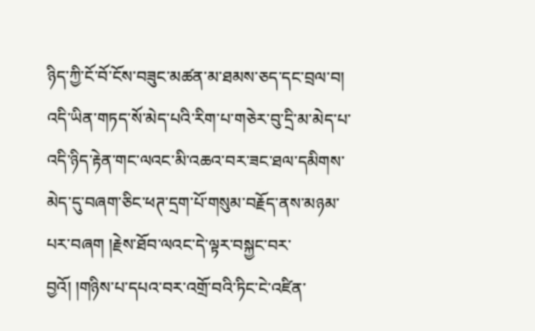ཉིད་ཀྱི་ངོ་བོ་ངོས་བཟུང་མཚན་མ་ཐམས་ཅད་དང་བྲལ་བ། འདི་ཡིན་གཏད་སོ་མེད་པའི་རིག་པ་གཅེར་བུ་དྲི་མ་མེད་པ་འདི་ཉིད་རྟེན་གང་ལའང་མི་འཆའ་བར་ཟང་ཐལ་དམིགས་མེད་དུ་བཞག་ཅིང་ཕཊ་དྲག་པོ་གསུམ་བརྗོད་ནས་མཉམ་པར་བཞག །རྗེས་ཐོབ་ལའང་དེ་ལྟར་བསྐྱང་བར་བྱའོ། །གཉིས་པ་དཔའ་བར་འགྲོ་བའི་ཏིང་ངེ་འཛིན་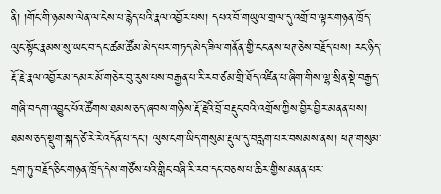ནི། །གོང་གི་ཉམས་ལེན་ལ་ངེས་པ་རྙེད་པའི་རྣལ་འབྱོར་པས། དཔའ་བོ་གཡུལ་གྲལ་དུ་འགྲོ་བ་ལྟར་གཉན་ཁྲོད་ལུང་སྟོང་རྣམས་སུ་ཡང་བ་དང་ཚམ་ཚོམ་མེད་པར་གཏད་མེད་ཟིལ་གནོན་གྱི་ངང་ནས་ཕཊ་ཅེས་བརྗོད་པས། རང་ཉིད་རྡོ་རྗེ་རྣལ་འབྱོར་མ་དམར་མོ་གཅེར་བུ་རུས་པས་བརྒྱན་པ་རི་རབ་ཙམ་གྲི་ཐོད་འཛིན་པ་ཞིག་གིས་ལྷ་སྲིན་སྡེ་བརྒྱད་གཞི་བདག་འབྱུང་པོའ་ཚོགས་ཐམས་ཅད་ཞབས་གཉིས་རྡོ་རྗེའི་བྲོ་བརྡུང་བའི་འགྲོས་ཀྱིས་བྱིར་བྱིར་མནན་པས། ཐམས་ཅད་སྡུག་སྐད་ཙེ་རེ་རེ་འདོན་པ་དང་། ལུས་ངག་ཡིད་གསུམ་རྡུལ་དུ་བརླག་པར་བསམས་ནས། ཕཊ་གསུམ་དྲག་ཏུ་བརྗོད་ཅིང་གཉན་ཁྲོད་དེས་གཙོས་པའི་གླིང་བཞི་རི་རབ་དང་བཅས་པ་ཆིར་གྱིས་མནན་པར་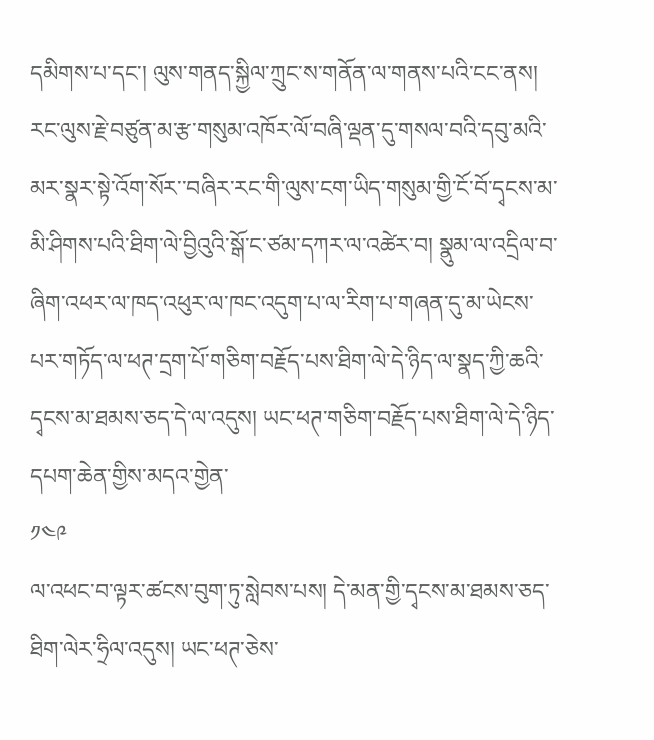དམིགས་པ་དང་། ལུས་གནད་སྐྱིལ་ཀྲུང་ས་གནོན་ལ་གནས་པའི་ངང་ནས། རང་ལུས་རྗེ་བཙུན་མ་རྩ་གསུམ་འཁོར་ལོ་བཞི་ལྡན་དུ་གསལ་བའི་དབུ་མའི་མར་སྣར་སྟེ་འོག་སོར་་བཞིར་རང་གི་ལུས་ངག་ཡིད་གསུམ་གྱི་ངོ་བོ་དྭངས་མ་མི་ཤིགས་པའི་ཐིག་ལེ་བྱིའུའི་སྒོ་ང་ཙམ་དཀར་ལ་འཚེར་བ། སྣུམ་ལ་འདྲིལ་བ་ཞིག་འཕར་ལ་ཁད་འཕུར་ལ་ཁང་འདུག་པ་ལ་རིག་པ་གཞན་དུ་མ་ཡེངས་པར་གཏོད་ལ་ཕཊ་དྲག་པོ་གཅིག་བརྗོད་པས་ཐིག་ལེ་དེ་ཉིད་ལ་སྣད་ཀྱི་ཆའི་དྭངས་མ་ཐམས་ཅད་དེ་ལ་འདུས། ཡང་ཕཊ་གཅིག་བརྗོད་པས་ཐིག་ལེ་དེ་ཉིད་དཔག་ཆེན་གྱིས་མདའ་གྱེན་
༡༤༩
ལ་འཕང་བ་ལྟར་ཚངས་བུག་ཏུ་སླེབས་པས། དེ་མན་གྱི་དྭངས་མ་ཐམས་ཅད་ཐིག་ལེར་ཧྲིལ་འདུས། ཡང་ཕཊ་ཅེས་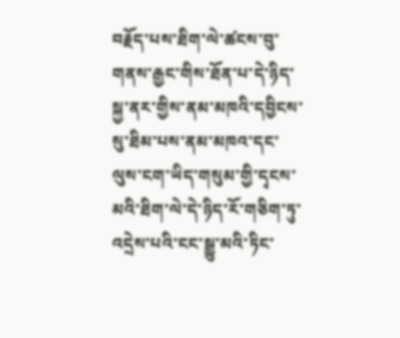བརྗོད་པས་ཐིག་ལེ་ཚངས་བུ་གནས་རྒྱང་གིས་ཐོན་པ་དེ་ཉིད་སྐྱ་ནར་གྱིས་ནམ་མཁའི་དབྱིངས་སུ་ཐིམ་པས་ནམ་མཁའ་དང་ལུས་ངག་ཡིད་གསུམ་གྱི་དྭངས་མའི་ཐིག་ལེ་དེ་ཉིད་རོ་གཅིག་ཏུ་འདྲེས་པའི་ངང་སྒྱུ་མའི་ཏིང་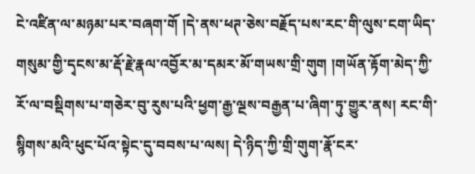ངེ་འཛིན་ལ་མཉམ་པར་བཞག་གོ །དེ་ནས་ཕཊ་ཅེས་བརྗོད་པས་རང་གི་ལུས་ངག་ཡིད་གསུམ་གྱི་དྭངས་མ་རྡོ་རྗེ་རྣལ་འབྱོར་མ་དམར་མོ་གཡས་གྲི་གུག །གཡོན་རྟོག་མེད་ཀྱི་རོ་ལ་བསྡིགས་པ་གཅེར་བུ་རུས་པའི་ཕྱག་རྒྱ་ལྔས་བརྒྱན་པ་ཞིག་ཏུ་གྱུར་ནས། རང་གི་སྙིགས་མའི་ཕུང་པོའ་སྟེང་དུ་བབས་པ་ལས། དེ་ཉིད་ཀྱི་གྲི་གུག་རྣོ་ངར་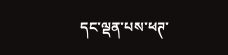དང་ལྡན་པས་ཕཊ་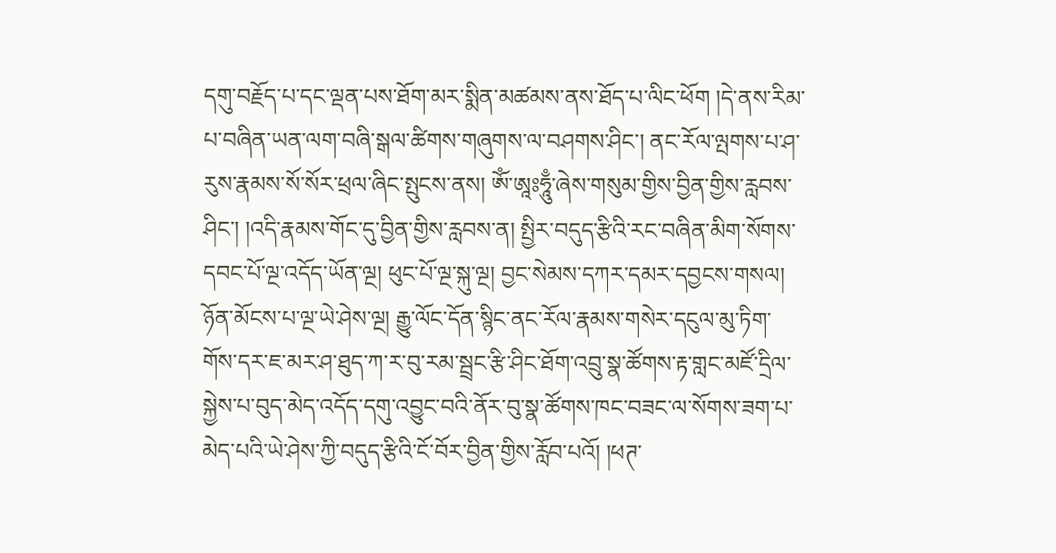དགུ་བརྗོད་པ་དང་ལྡན་པས་ཐོག་མར་སྨིན་མཚམས་ནས་ཐོད་པ་ལིང་ཕོག །དེ་ནས་རིམ་པ་བཞིན་ཡན་ལག་བཞི་སྒལ་ཚིགས་གཞུགས་ལ་བཤགས་ཤིང་། ནང་རོལ་ལྤགས་པ་ཤ་རུས་རྣམས་སོ་སོར་ཕྲལ་ཞིང་སྤུངས་ནས། ༀ་ཨཱཿཧཱུྃ་ཞེས་གསུམ་གྱིས་བྱིན་གྱིས་རླབས་ཤིང་། །འདི་རྣམས་གོང་དུ་བྱིན་གྱིས་རླབས་ན། སྤྱིར་བདུད་རྩིའི་རང་བཞིན་མིག་སོགས་དབང་པོ་ལྔ་འདོད་ཡོན་ལྔ། ཕུང་པོ་ལྔ་སྐུ་ལྔ། བྱང་སེམས་དཀར་དམར་དབྱངས་གསལ། ཉོན་མོངས་པ་ལྔ་ཡེ་ཤེས་ལྔ། རྒྱུ་ལོང་དོན་སྙིང་ནང་རོལ་རྣམས་གསེར་དངུལ་མུ་ཏིག་གོས་དར་ཇ་མར་ཤ་ཐུད་ཀ་ར་བུ་རམ་སྦྲང་རྩི་ཤིང་ཐོག་འབྲུ་སྣ་ཚོགས་རྟ་གླང་མཛོ་དྲིལ་སྐྱེས་པ་བུད་མེད་འདོད་དགུ་འབྱུང་བའི་ནོར་བུ་སྣ་ཚོགས་ཁང་བཟང་ལ་སོགས་ཟག་པ་མེད་པའི་ཡེ་ཤེས་ཀྱི་བདུད་རྩིའི་ངོ་བོར་བྱིན་གྱིས་རློབ་པའོ། །ཕཊ་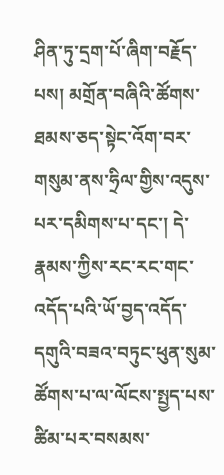ཤིན་ཏུ་དྲག་པོ་ཞིག་བརྗོད་པས། མགྲོན་བཞིའི་ཚོགས་ཐམས་ཅད་སྟེང་འོག་བར་གསུམ་ནས་ཧྲིལ་གྱིས་འདུས་པར་དམིགས་པ་དང་། དེ་རྣམས་ཀྱིས་རང་རང་གང་འདོད་པའི་ཡོ་བྱད་འདོད་དགུའི་བཟའ་བཏུང་ཕུན་སུམ་ཚོགས་པ་ལ་ལོངས་སྤྱད་པས་ཚིམ་པར་བསམས་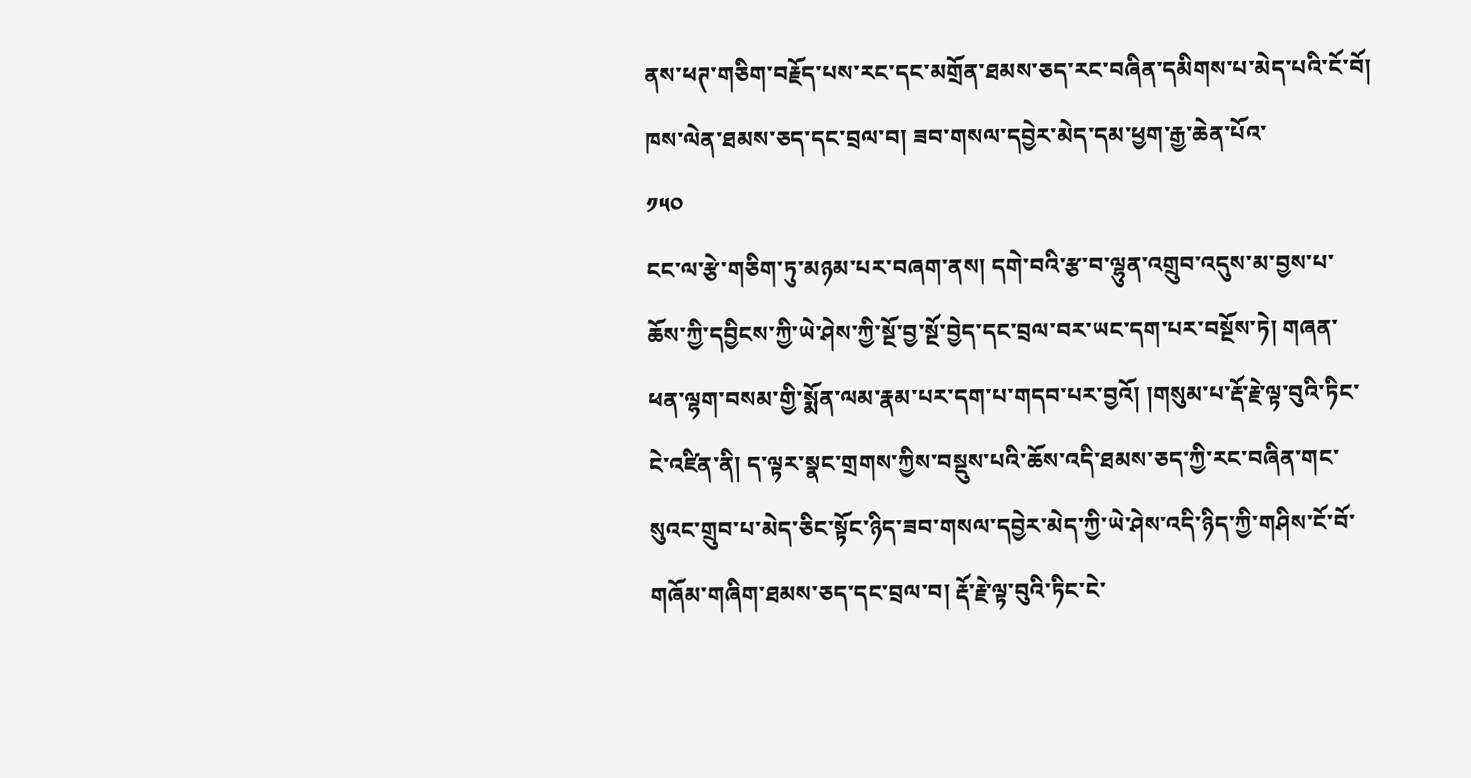ནས་ཕཊ་གཅིག་བརྗོད་པས་རང་དང་མགྲོན་ཐམས་ཅད་རང་བཞིན་དམིགས་པ་མེད་པའི་ངོ་བོ། ཁས་ལེན་ཐམས་ཅད་དང་བྲལ་བ། ཟབ་གསལ་དབྱེར་མེད་དམ་ཕྱག་རྒྱ་ཆེན་པོའ་
༡༥༠
ངང་ལ་རྩེ་གཅིག་ཏུ་མཉམ་པར་བཞག་ནས། དགེ་བའི་རྩ་བ་ལྷུན་འགྲུབ་འདུས་མ་བྱས་པ་ཆོས་ཀྱི་དབྱིངས་ཀྱི་ཡེ་ཤེས་ཀྱི་སྔོ་བྱ་སྔོ་བྱེད་དང་བྲལ་བར་ཡང་དག་པར་བསྔོས་ཏེ། གཞན་ཕན་ལྷག་བསམ་གྱི་སྨོན་ལམ་རྣམ་པར་དག་པ་གདབ་པར་བྱའོ། །གསུམ་པ་རྡོ་རྗེ་ལྟ་བུའི་ཏིང་ངེ་འཛིན་ནི། ད་ལྟར་སྣང་གྲགས་ཀྱིས་བསྡུས་པའི་ཆོས་འདི་ཐམས་ཅད་ཀྱི་རང་བཞིན་གང་སུའང་གྲུབ་པ་མེད་ཅིང་སྟོང་ཉིད་ཟབ་གསལ་དབྱེར་མེད་ཀྱི་ཡེ་ཤེས་འདི་ཉིད་ཀྱི་གཤིས་ངོ་བོ་གཞོམ་གཞིག་ཐམས་ཅད་དང་བྲལ་བ། རྡོ་རྗེ་ལྟ་བུའི་ཏིང་ངེ་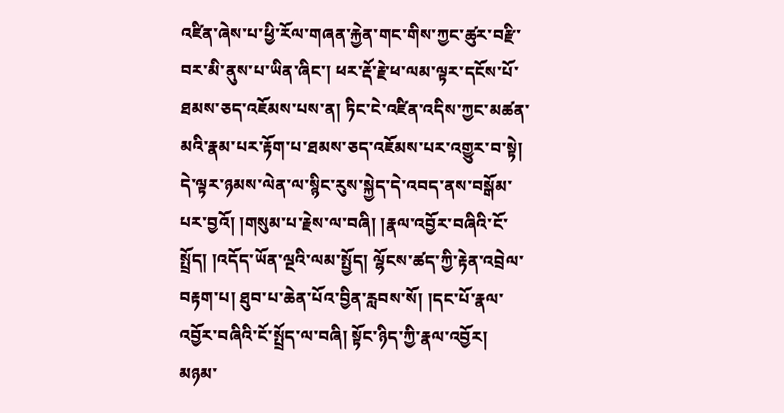འཛིན་ཞེས་པ་ཕྱི་རོལ་གཞན་རྐྱེན་གང་གིས་ཀྱང་ཚུར་བརྫི་བར་མི་ནུས་པ་ཡིན་ཞིང་། ཕར་རྡོ་རྗེ་ཕ་ལམ་ལྟར་དངོས་པོ་ཐམས་ཅད་འཇོམས་པས་ན། ཏིང་ངེ་འཛིན་འདིས་ཀྱང་མཚན་མའི་རྣམ་པར་རྟོག་པ་ཐམས་ཅད་འཇོམས་པར་འགྱུར་བ་སྟེ། དེ་ལྟར་ཉམས་ལེན་ལ་སྙིང་རུས་སྐྱེད་དེ་འབད་ནས་བསྒོམ་པར་བྱའོ། །གསུམ་པ་རྗེས་ལ་བཞི། །རྣལ་འབྱོར་བཞིའི་ངོ་སྤྲོད། །འདོད་ཡོན་ལྔའི་ལམ་སྤྱོད། ལྷོངས་ཚད་ཀྱི་རྟེན་འབྲེལ་བརྟག་པ། ཐུབ་པ་ཆེན་པོའ་བྱིན་རླབས་སོ། །དང་པོ་རྣལ་འབྱོར་བཞིའི་ངོ་སྤྲོད་ལ་བཞི། སྟོང་ཉིད་ཀྱི་རྣལ་འབྱོར། མཉམ་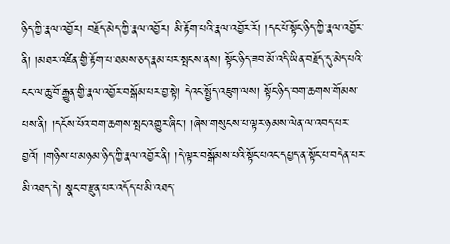ཉིད་ཀྱི་རྣལ་འབྱོར། བརྗོད་མེད་ཀྱི་རྣལ་འབྱོར། མི་རྟོག་པའི་རྣལ་འབྱོར་རོ། །དང་པོ་སྟོང་ཉིད་ཀྱི་རྣལ་འབྱོར་ནི། །མཐར་འཛིན་གྱི་རྟོག་པ་ཐམས་ཅད་རྣམ་པར་སྤངས་ནས། སྟོང་ཉིད་ཟབ་མོ་འདི་ཡིན་བརྗོད་དུ་མེད་པའི་ངང་ལ་ཆུ་བོ་རྒྱུན་གྱི་རྣལ་འབྱོར་བསྒོམ་པར་བྱ་སྟེ། དེའང་སྤྱོད་འཇུག་ལས། སྟོང་ཉིད་བག་ཆགས་གོམས་པས་ནི། །དངོས་པོའ་བག་ཆགས་སྤང་འགྱུར་ཞིང་། །ཞེས་གསུངས་པ་ལྟར་ཉམས་ལེན་ལ་འབད་པར་བྱའོ། །གཉིས་པ་མཉམ་ཉིད་ཀྱི་རྣལ་འབྱོར་ནི། །དེ་ལྟར་བསྒོམས་པའི་སྟོང་པའང་དཔྱད་ན་སྟོང་པ་བདེན་པར་མི་འཐད་དེ། སྣང་བ་རྫུན་པར་འདོད་པ་མི་འཐད་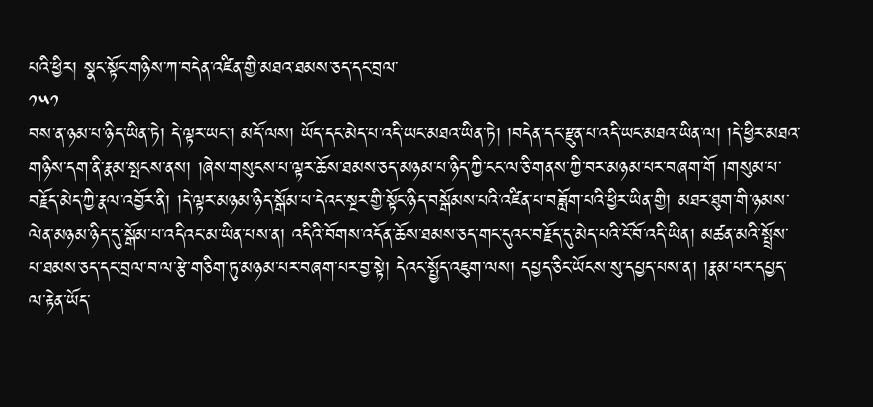པའི་ཕྱིར། སྣང་སྟོང་གཉིས་ཀ་བདེན་འཛིན་གྱི་མཐའ་ཐམས་ཅད་དང་བྲལ་
༡༥༡
བས་ན་ཉམ་པ་ཉིད་ཡིན་ཏེ། དེ་ལྟར་ཡང་། མདོ་ལས། ཡོད་དང་མེད་པ་འདི་ཡང་མཐའ་ཡིན་ཏེ། །བདེན་དང་རྫུན་པ་འདི་ཡང་མཐའ་ཡིན་ལ། །དེ་ཕྱིར་མཐའ་གཉིས་དག་ནི་རྣམ་སྤངས་ནས། །ཞེས་གསུངས་པ་ལྟར་ཆོས་ཐམས་ཅད་མཉམ་པ་ཉིད་ཀྱི་ངང་ལ་ཅི་གནས་ཀྱི་བར་མཉམ་པར་བཞག་གོ །གསུམ་པ་བརྗོད་མེད་ཀྱི་རྣལ་འབྱོར་ནི། །དེ་ལྟར་མཉམ་ཉིད་སྒོམ་པ་དེའང་སྔར་གྱི་སྟོང་ཉིད་བསྒོམས་པའི་འཛིན་པ་བཟློག་པའི་ཕྱིར་ཡིན་གྱི། མཐར་ཐུག་གི་ཉམས་ལེན་མཉམ་ཉིད་དུ་སྒོམ་པ་འདིའང་མ་ཡིན་པས་ན། འདིའི་བོགས་འདོན་ཆོས་ཐམས་ཅད་གང་དུའང་བརྗོད་དུ་མེད་པའི་ངོ་བོ་འདི་ཡིན། མཚན་མའི་སྤྲོས་པ་ཐམས་ཅད་དང་བྲལ་བ་ལ་རྩེ་གཅིག་ཏུ་མཉམ་པར་བཞག་པར་བྱ་སྟེ། དེའང་སྤྱོད་འཇུག་ལས། དཔྱད་ཅིང་ཡོངས་སུ་དཔྱད་པས་ན། །རྣམ་པར་དཔྱད་ལ་རྟེན་ཡོད་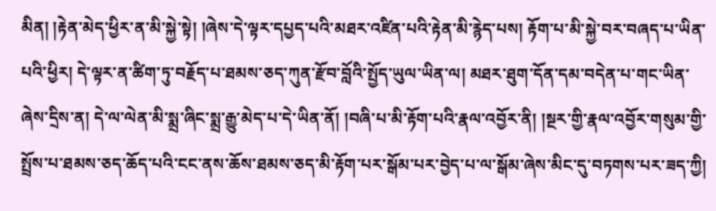མིན། །རྟེན་མེད་ཕྱིར་ན་མི་སྐྱེ་སྟེ། །ཞེས་དེ་ལྟར་དཔྱད་པའི་མཐར་འཛིན་པའི་རྟེན་མི་རྙེད་པས། རྟོག་པ་མི་སྐྱེ་བར་བཞད་པ་ཡིན་པའི་ཕྱིར། དེ་ལྟར་ན་ཚིག་ཏུ་བརྗོད་པ་ཐམས་ཅད་ཀུན་རྫོབ་བློའི་སྤྱོད་ཡུལ་ཡིན་ལ། མཐར་ཐུག་དོན་དམ་བདེན་པ་གང་ཡིན་ཞེས་དྲིས་ན། དེ་ལ་ལེན་མི་སྨྲ་ཞིང་སྨྲ་རྒྱུ་མེད་པ་དེ་ཡིན་ནོ། །བཞི་པ་མི་རྟོག་པའི་རྣལ་འབྱོར་ནི། །སྔར་གྱི་རྣལ་འབྱོར་གསུམ་གྱི་སྤྲོས་པ་ཐམས་ཅད་ཆོད་པའི་ངང་ནས་ཆོས་ཐམས་ཅད་མི་རྟོག་པར་སྒོམ་པར་བྱེད་པ་ལ་སྒོམ་ཞེས་མིང་དུ་བཏགས་པར་ཟད་ཀྱི།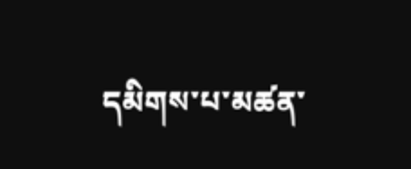དམིགས་པ་མཚན་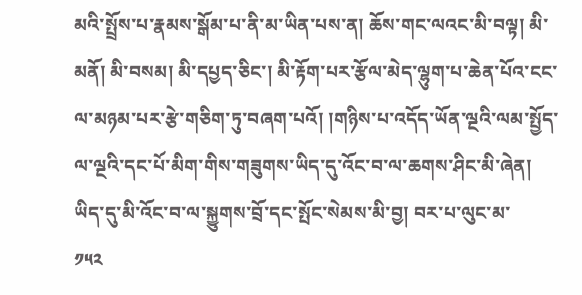མའི་སྤྲོས་པ་རྣམས་སྒོམ་པ་ནི་མ་ཡིན་པས་ན། ཆོས་གང་ལའང་མི་བལྟ། མི་མནོ། མི་བསམ། མི་དཔྱད་ཅིང་། མི་རྟོག་པར་རྩོལ་མེད་ལྷུག་པ་ཆེན་པོའ་ངང་ལ་མཉམ་པར་རྩེ་གཅིག་ཏུ་བཞག་པའོ། །གཉིས་པ་འདོད་ཡོན་ལྔའི་ལམ་སྤྱོད་ལ་ལྔའི་དང་པོ་མིག་གིས་གཟུགས་ཡིད་དུ་འོང་བ་ལ་ཆགས་ཤིང་མི་ཞེན། ཡིད་དུ་མི་འོང་བ་ལ་སྐྱུགས་བྲོ་དང་སྤོང་སེམས་མི་བྱ། བར་པ་ལུང་མ་
༡༥༢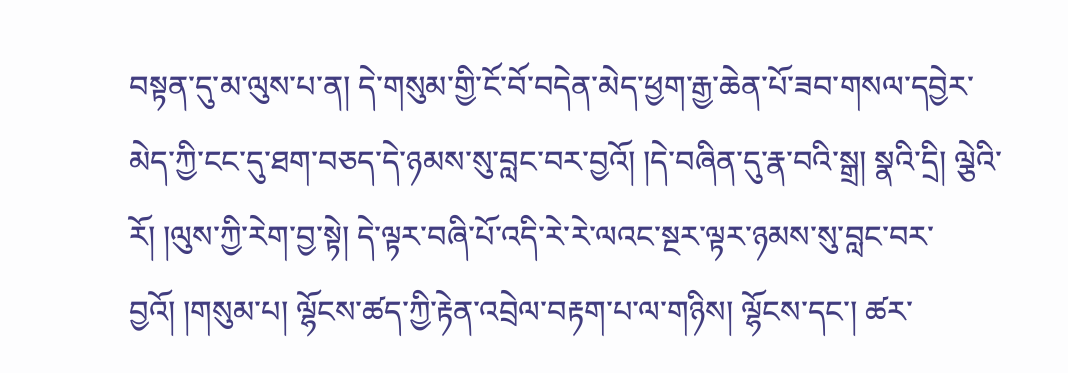བསྟན་དུ་མ་ལུས་པ་ན། དེ་གསུམ་གྱི་ངོ་བོ་བདེན་མེད་ཕྱག་རྒྱ་ཆེན་པོ་ཟབ་གསལ་དབྱེར་མེད་ཀྱི་ངང་དུ་ཐག་བཅད་དེ་ཉམས་སུ་བླང་བར་བྱའོ། །དེ་བཞིན་དུ་རྣ་བའི་སྒྲ། སྣའི་དྲི། ལྕེའི་རོ། །ལུས་ཀྱི་རེག་བྱ་སྟེ། དེ་ལྟར་བཞི་པོ་འདི་རེ་རེ་ལའང་སྔར་ལྟར་ཉམས་སུ་བླང་བར་བྱའོ། །གསུམ་པ། ལྷོངས་ཚད་ཀྱི་རྟེན་འབྲེལ་བརྟག་པ་ལ་གཉིས། ལྷོངས་དང་། ཚར་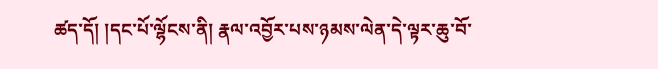ཚད་དོ། །དང་པོ་ལྷོངས་ནི། རྣལ་འབྱོར་པས་ཉམས་ལེན་དེ་ལྟར་ཆུ་བོ་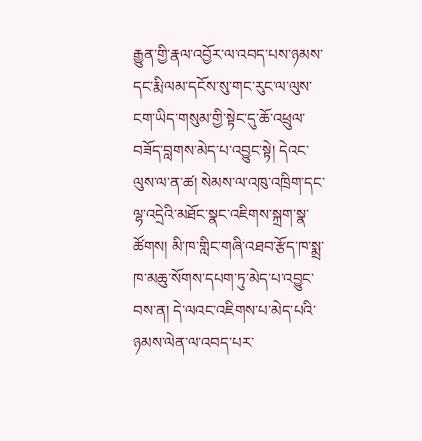རྒྱུན་གྱི་རྣལ་འབྱོར་ལ་འབད་པས་ཉམས་དང་རྨི་ལམ་དངོས་སུ་གང་རུང་ལ་ལུས་ངག་ཡིད་གསུམ་གྱི་སྟེང་དུ་ཆོ་འཕྲུལ་བཟོད་བླགས་མེད་པ་འབྱུང་སྟེ། དེའང་ལུས་ལ་ན་ཚ། སེམས་ལ་འཁུ་འཁྲིག་དང་ལྷ་འདྲེའི་མཐོང་སྣང་འཇིགས་སྐྲག་སྣ་ཚོགས། མི་ཁ་གླིང་གཞི་འཐབ་རྩོད་ཁ་སྨྲ་ཁ་མཆུ་སོགས་དཔག་ཏུ་མེད་པ་འབྱུང་བས་ན། དེ་ལའང་འཇིགས་པ་མེད་པའི་ཉམས་ལེན་ལ་འབད་པར་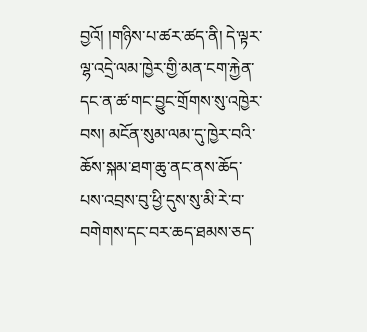བྱའོ། །གཉིས་པ་ཚར་ཚད་ནི། དེ་ལྟར་ལྷ་འདྲེ་ལམ་ཁྱེར་གྱི་མན་ངག་རྐྱེན་དང་ན་ཚ་གང་བྱུང་གྲོགས་སུ་འཁྱེར་བས། མངོན་སུམ་ལམ་དུ་ཁྱེར་བའི་ཆོས་སྐམ་ཐག་ཆུ་ནང་ནས་ཆོད་པས་འབྲས་བུ་ཕྱི་དུས་སུ་མི་རེ་བ་བགེགས་དང་བར་ཆད་ཐམས་ཅད་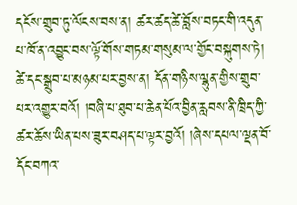དངོས་གྲུབ་ཏུ་ལོངས་བས་ན། ཚར་ཚད་ཚེ་བློས་བཏང་གི་འདུན་པ་ཁོ་ན་འབྱུང་བས་ལྟོ་གོས་གཏམ་གསུམ་ལ་གྱོང་བསྐུགས་ཏེ། ཚེ་དང་སྒྲུབ་པ་མཉམ་པར་བྱས་ན། དོན་གཉིས་ལྷུན་གྱིས་གྲུབ་པར་འགྱུར་བའོ། །བཞི་པ་ཐུབ་པ་ཆེན་པོའ་བྱིན་རླབས་ནི་ཁྲིད་ཀྱི་ཚར་ཆོས་ཡིན་པས་ཟུར་བཤད་པ་ལྟར་བྱའོ། །ཞེས་དཔལ་ལྡན་བོ་དོང་བཀའ་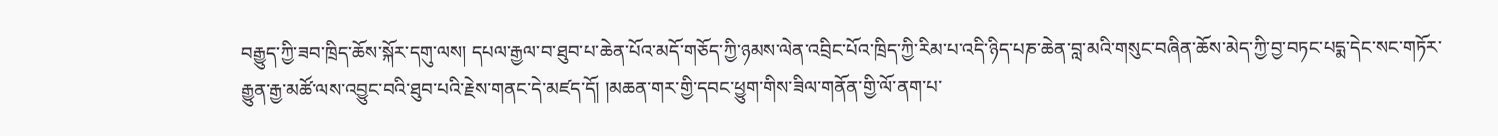བརྒྱུད་ཀྱི་ཟབ་ཁྲིད་ཆོས་སྐོར་དགུ་ལས། དཔལ་རྒྱལ་བ་ཐུབ་པ་ཆེན་པོའ་མདོ་གཅོད་ཀྱི་ཉམས་ལེན་འབྲིང་པོའ་ཁྲིད་ཀྱི་རིམ་པ་འདི་ཉིད་པཎ་ཆེན་བླ་མའི་གསུང་བཞིན་ཆོས་མེད་ཀྱི་བྱ་བཏང་པདྨ་དེང་སང་གཏོར་རྒྱུན་རྒྱ་མཚོ་ལས་འབྱུང་བའི་ཐུབ་པའི་རྗེས་གནང་དེ་མཛད་དོ། །མཆན་གར་གྱི་དབང་ཕྱུག་གིས་ཟིལ་གནོན་གྱི་ལོ་ནག་པ་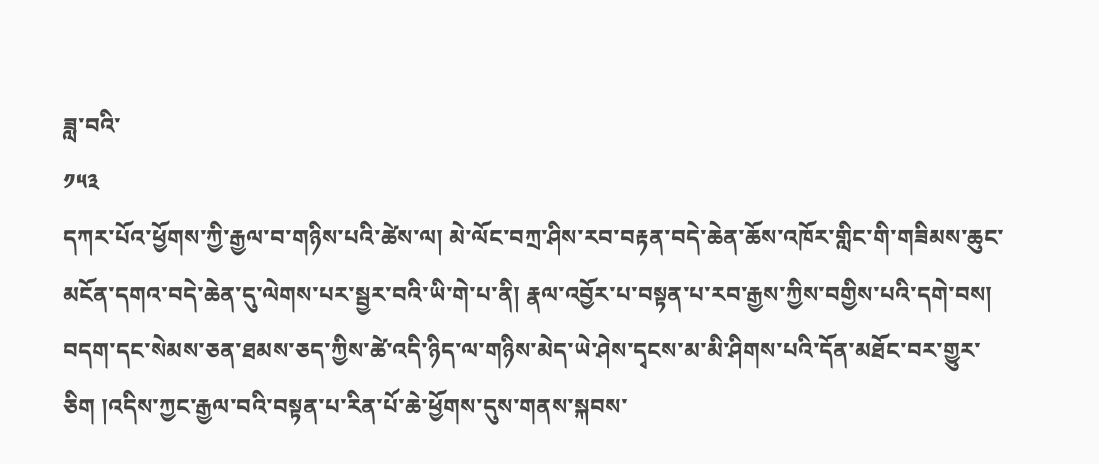ཟླ་བའི་
༡༥༣
དཀར་པོའ་ཕྱོགས་ཀྱི་རྒྱལ་བ་གཉིས་པའི་ཚེས་ལ། མེ་ལོང་བཀྲ་ཤིས་རབ་བརྟན་བདེ་ཆེན་ཆོས་འཁོར་གླིང་གི་གཟིམས་ཆུང་མངོན་དགའ་བདེ་ཆེན་དུ་ལེགས་པར་སྦྱར་བའི་ཡི་གེ་པ་ནི། རྣལ་འབྱོར་པ་བསྟན་པ་རབ་རྒྱས་ཀྱིས་བགྱིས་པའི་དགེ་བས། བདག་དང་སེམས་ཅན་ཐམས་ཅད་ཀྱིས་ཚེ་འདི་ཉིད་ལ་གཉིས་མེད་ཡེ་ཤེས་དྭངས་མ་མི་ཤིགས་པའི་དོན་མཐོང་བར་གྱུར་ཅིག །འདིས་ཀྱང་རྒྱལ་བའི་བསྟན་པ་རིན་པོ་ཆེ་ཕྱོགས་དུས་གནས་སྐབས་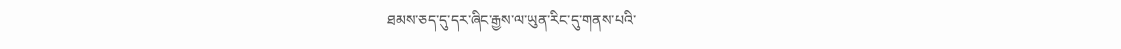ཐམས་ཅད་དུ་དར་ཞིང་རྒྱས་ལ་ཡུན་རིང་དུ་གནས་པའི་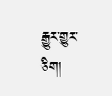རྒྱུར་གྱུར་ཅིག།